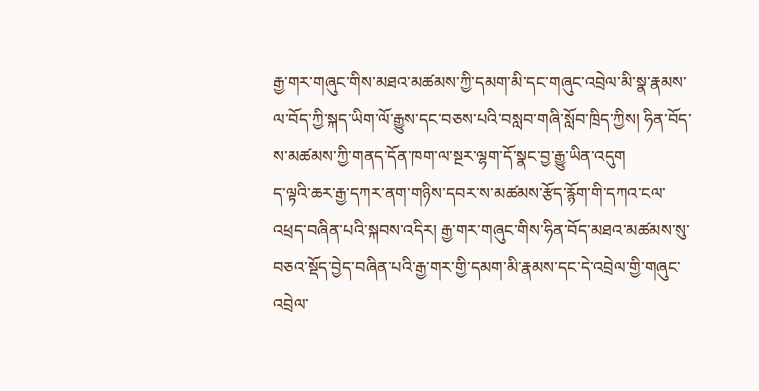རྒྱ་གར་གཞུང་གིས་མཐའ་མཚམས་ཀྱི་དམག་མི་དང་གཞུང་འབྲེལ་མི་སྣ་རྣམས་ལ་བོད་ཀྱི་སྐད་ཡིག་ལོ་རྒྱུས་དང་བཅས་པའི་བསླབ་གཞི་སློབ་ཁྲིད་ཀྱིས། ཧིན་བོད་ས་མཚམས་ཀྱི་གནད་དོན་ཁག་ལ་སྔར་ལྷག་དོ་སྣང་བྱ་རྒྱུ་ཡིན་འདུག
ད་ལྟའི་ཆར་རྒྱ་དཀར་ནག་གཉིས་དབར་ས་མཚམས་རྩོད་རྙོག་གི་དཀའ་ངལ་འཕྲད་བཞིན་པའི་སྐབས་འདིར། རྒྱ་གར་གཞུང་གིས་ཧིན་བོད་མཐའ་མཚམས་སུ་བཅའ་སྡོད་བྱེད་བཞིན་པའི་རྒྱ་གར་གྱི་དམག་མི་རྣམས་དང་དེ་འབྲེལ་གྱི་གཞུང་འབྲེལ་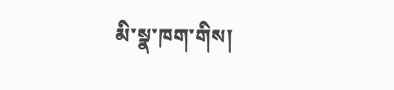མི་སྣ་ཁག་གིས།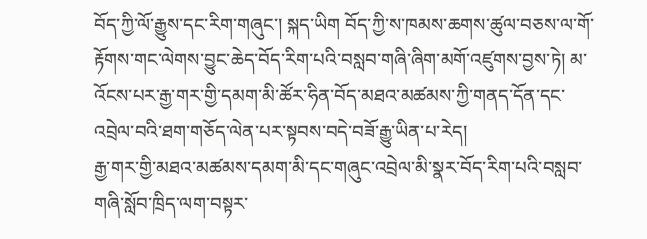བོད་ཀྱི་ལོ་རྒྱུས་དང་རིག་གཞུང་། སྐད་ཡིག བོད་ཀྱི་ས་ཁམས་ཆགས་ཚུལ་བཅས་ལ་གོ་རྟོགས་གང་ལེགས་བྱུང་ཆེད་བོད་རིག་པའི་བསླབ་གཞི་ཞིག་མགོ་འཛུགས་བྱས་ཏེ། མ་འོངས་པར་རྒྱ་གར་གྱི་དམག་མི་ཚོར་ཧིན་བོད་མཐའ་མཚམས་ཀྱི་གནད་དོན་དང་འབྲེལ་བའི་ཐག་གཅོད་ལེན་པར་སྟབས་བདེ་བཟོ་རྒྱུ་ཡིན་པ་རེད།
རྒྱ་གར་གྱི་མཐའ་མཚམས་དམག་མི་དང་གཞུང་འབྲེལ་མི་སྣར་བོད་རིག་པའི་བསླབ་གཞི་སློབ་ཁྲིད་ལག་བསྟར་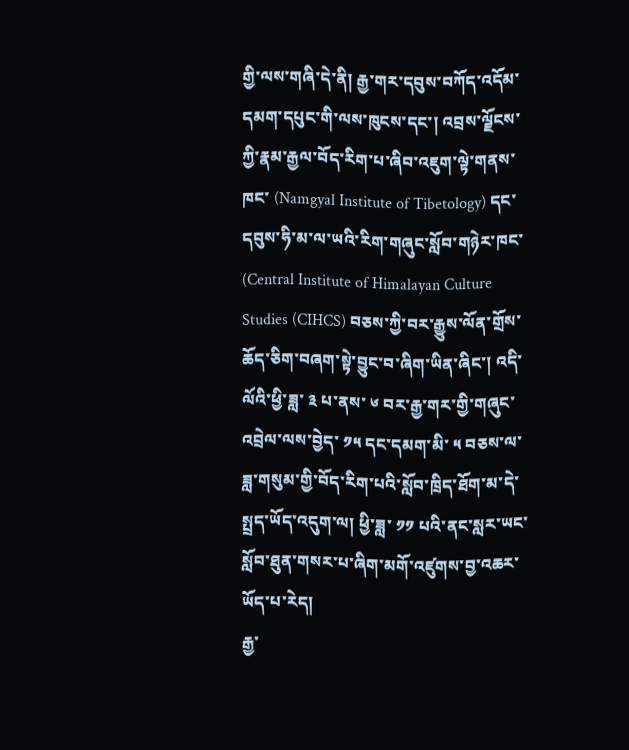གྱི་ལས་གཞི་དེ་ནི། རྒྱ་གར་དབུས་བཀོད་འདོམ་དམག་དཔུང་གི་ལས་ཁུངས་དང་། འབྲས་ལྗོངས་ཀྱི་རྣམ་རྒྱལ་བོད་རིག་པ་ཞིབ་འཇུག་ལྟེ་གནས་ཁང་ (Namgyal Institute of Tibetology) དང་དབུས་ཧི་མ་ལ་ཡའི་རིག་གཞུང་སློབ་གཉེར་ཁང་ (Central Institute of Himalayan Culture Studies (CIHCS) བཅས་ཀྱི་བར་རྒྱུས་ལོན་གྲོས་ཆོད་ཅིག་བཞག་སྟེ་བྱུང་བ་ཞིག་ཡིན་ཞིང་། འདི་ལོའི་ཕྱི་ཟླ་ ༣ པ་ནས་ ༦ བར་རྒྱ་གར་གྱི་གཞུང་འབྲེལ་ལས་བྱེད་ ༡༥ དང་དམག་མི་ ༥ བཅས་ལ་ཟླ་གསུམ་གྱི་བོད་རིག་པའི་སློབ་ཁྲིད་ཐོག་མ་དེ་སྤྲད་ཡོད་འདུག་ལ། ཕྱི་ཟླ་ ༡༡ པའི་ནང་སླར་ཡང་སློབ་ཐུན་གསར་པ་ཞིག་མགོ་འཛུགས་བྱ་འཆར་ཡོད་པ་རེད།
རྒྱ་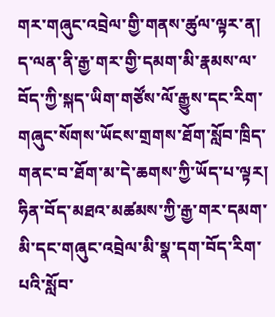གར་གཞུང་འབྲེལ་གྱི་གནས་ཚུལ་ལྟར་ན། ད་ལན་ནི་རྒྱ་གར་གྱི་དམག་མི་རྣམས་ལ་བོད་ཀྱི་སྐད་ཡིག་གཙོས་ལོ་རྒྱུས་དང་རིག་གཞུང་སོགས་ཡོངས་གྲགས་ཐོག་སློབ་ཁྲིད་གནང་བ་ཐོག་མ་དེ་ཆགས་ཀྱི་ཡོད་པ་ལྟར། ཧིན་བོད་མཐའ་མཚམས་ཀྱི་རྒྱ་གར་དམག་མི་དང་གཞུང་འབྲེལ་མི་སྣ་དག་བོད་རིག་པའི་སློབ་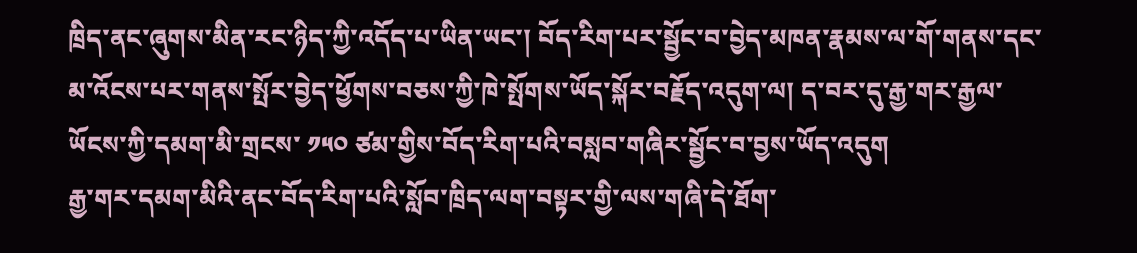ཁྲིད་ནང་ཞུགས་མིན་རང་ཉིད་ཀྱི་འདོད་པ་ཡིན་ཡང་། བོད་རིག་པར་སྦྱོང་བ་བྱེད་མཁན་རྣམས་ལ་གོ་གནས་དང་མ་འོངས་པར་གནས་སྤོར་བྱེད་ཕྱོགས་བཅས་ཀྱི་ཁེ་སྤོགས་ཡོད་སྐོར་བརྗོད་འདུག་ལ། ད་བར་དུ་རྒྱ་གར་རྒྱལ་ཡོངས་ཀྱི་དམག་མི་གྲངས་ ༡༥༠ ཙམ་གྱིས་བོད་རིག་པའི་བསླབ་གཞིར་སྦྱོང་བ་བྱས་ཡོད་འདུག
རྒྱ་གར་དམག་མིའི་ནང་བོད་རིག་པའི་སློབ་ཁྲིད་ལག་བསྟར་གྱི་ལས་གཞི་དེ་ཐོག་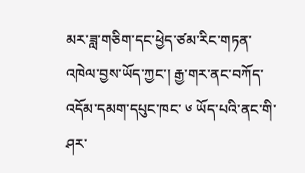མར་ཟླ་གཅིག་དང་ཕྱེད་ཙམ་རིང་གཏན་འཁེལ་བྱས་ཡོད་ཀྱང་། རྒྱ་གར་ནང་བཀོད་འདོམ་དམག་དཔུང་ཁང་ ༦ ཡོད་པའི་ནང་གི་ཤར་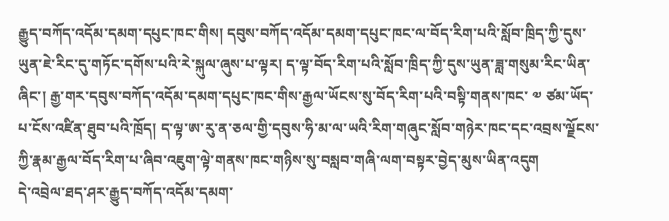རྒྱུད་བཀོད་འདོམ་དམག་དཔུང་ཁང་གིས། དབུས་བཀོད་འདོམ་དམག་དཔུང་ཁང་ལ་བོད་རིག་པའི་སློབ་ཁྲིད་ཀྱི་དུས་ཡུན་ཇེ་རིང་དུ་གཏོང་དགོས་པའི་རེ་སྐུལ་ཞུས་པ་ལྟར། ད་ལྟ་བོད་རིག་པའི་སློབ་ཁྲིད་ཀྱི་དུས་ཡུན་ཟླ་གསུམ་རིང་ཡིན་ཞིང་། རྒྱ་གར་དབུས་བཀོད་འདོམ་དམག་དཔུང་ཁང་གིས་རྒྱལ་ཡོངས་སུ་བོད་རིག་པའི་བསྟི་གནས་ཁང་ ༧ ཙམ་ཡོད་པ་ངོས་འཛིན་ཐུབ་པའི་ཁྲོད། ད་ལྟ་ཨ་རུ་ན་ཅལ་གྱི་དབུས་ཧི་མ་ལ་ཡའི་རིག་གཞུང་སློབ་གཉེར་ཁང་དང་འབྲས་ལྗོངས་ཀྱི་རྣམ་རྒྱལ་བོད་རིག་པ་ཞིབ་འཇུག་ལྟེ་གནས་ཁང་གཉིས་སུ་བསླབ་གཞི་ལག་བསྟར་བྱེད་མུས་ཡིན་འདུག
དེ་འབྲེལ་ཐད་ཤར་རྒྱུད་བཀོད་འདོམ་དམག་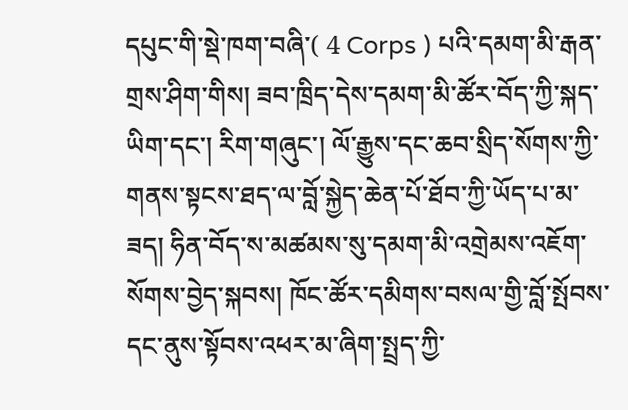དཔུང་གི་སྡེ་ཁག་བཞི་( 4 Corps ) པའི་དམག་མི་རྒན་གྲས་ཤིག་གིས། ཟབ་ཁྲིད་དེས་དམག་མི་ཚོར་བོད་ཀྱི་སྐད་ཡིག་དང་། རིག་གཞུང་། ལོ་རྒྱུས་དང་ཆབ་སྲིད་སོགས་ཀྱི་གནས་སྟངས་ཐད་ལ་བློ་སྐྱེད་ཆེན་པོ་ཐོབ་ཀྱི་ཡོད་པ་མ་ཟད། ཧིན་བོད་ས་མཚམས་སུ་དམག་མི་འགྲེམས་འཇོག་སོགས་བྱེད་སྐབས། ཁོང་ཚོར་དམིགས་བསལ་གྱི་བློ་སྤོབས་དང་ནུས་སྟོབས་འཕར་མ་ཞིག་སྤྲད་ཀྱི་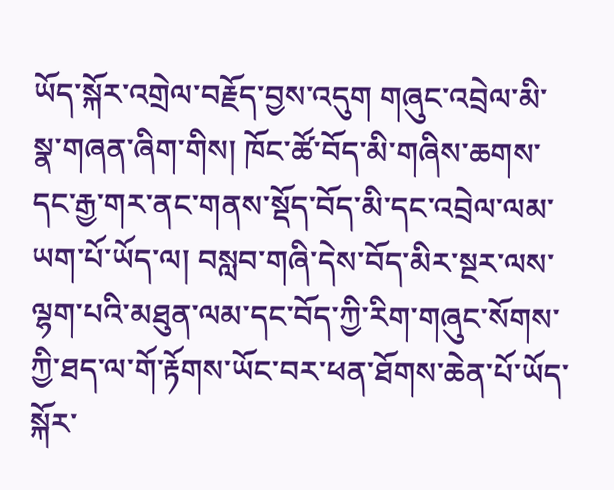ཡོད་སྐོར་འགྲེལ་བརྗོད་བྱས་འདུག གཞུང་འབྲེལ་མི་སྣ་གཞན་ཞིག་གིས། ཁོང་ཚོ་བོད་མི་གཞིས་ཆགས་དང་རྒྱ་གར་ནང་གནས་སྡོད་བོད་མི་དང་འབྲེལ་ལམ་ཡག་པོ་ཡོད་ལ། བསླབ་གཞི་དེས་བོད་མིར་སྔར་ལས་ལྷག་པའི་མཐུན་ལམ་དང་བོད་ཀྱི་རིག་གཞུང་སོགས་ཀྱི་ཐད་ལ་གོ་རྟོགས་ཡོང་བར་ཕན་ཐོགས་ཆེན་པོ་ཡོད་སྐོར་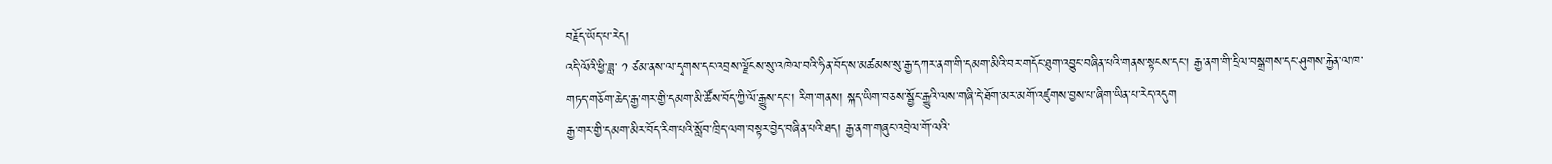བརྗོད་ཡོད་པ་རེད།
འདི་ལོའི་ཕྱི་ཟླ་ ༡ ཙམ་ནས་ལ་དྭགས་དང་འབྲས་ལྗོངས་སུ་འཁེལ་བའི་ཧིན་བོད་ས་མཚམས་སུ་རྒྱ་དཀར་ནག་གི་དམག་མིའི་བར་གདོང་ཐུག་འབྱུང་བཞིན་པའི་གནས་སྟངས་དང་། རྒྱ་ནག་གི་དྲིལ་བསྒྲགས་དང་ཤུགས་རྐྱེན་ལ་ཁ་གཏད་གཅོག་ཆེད་རྒྱ་གར་གྱི་དམག་མི་ཚོས་བོད་ཀྱི་ལོ་རྒྱུས་དང་། རིག་གནས། སྐད་ཡིག་བཅས་སྦྱོང་རྒྱུའི་ལས་གཞི་དེ་ཐོག་མར་མགོ་འཛུགས་བྱས་པ་ཞིག་ཡིན་པ་རེད་འདུག
རྒྱ་གར་གྱི་དམག་མིར་བོད་རིག་པའི་སློབ་ཁྲིད་ལག་བསྟར་བྱེད་བཞིན་པའི་ཐད། རྒྱ་ནག་གཞུང་འབྲེལ་གོ་ལའི་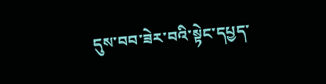དུས་བབ་ཟེར་བའི་སྟེང་དཔྱད་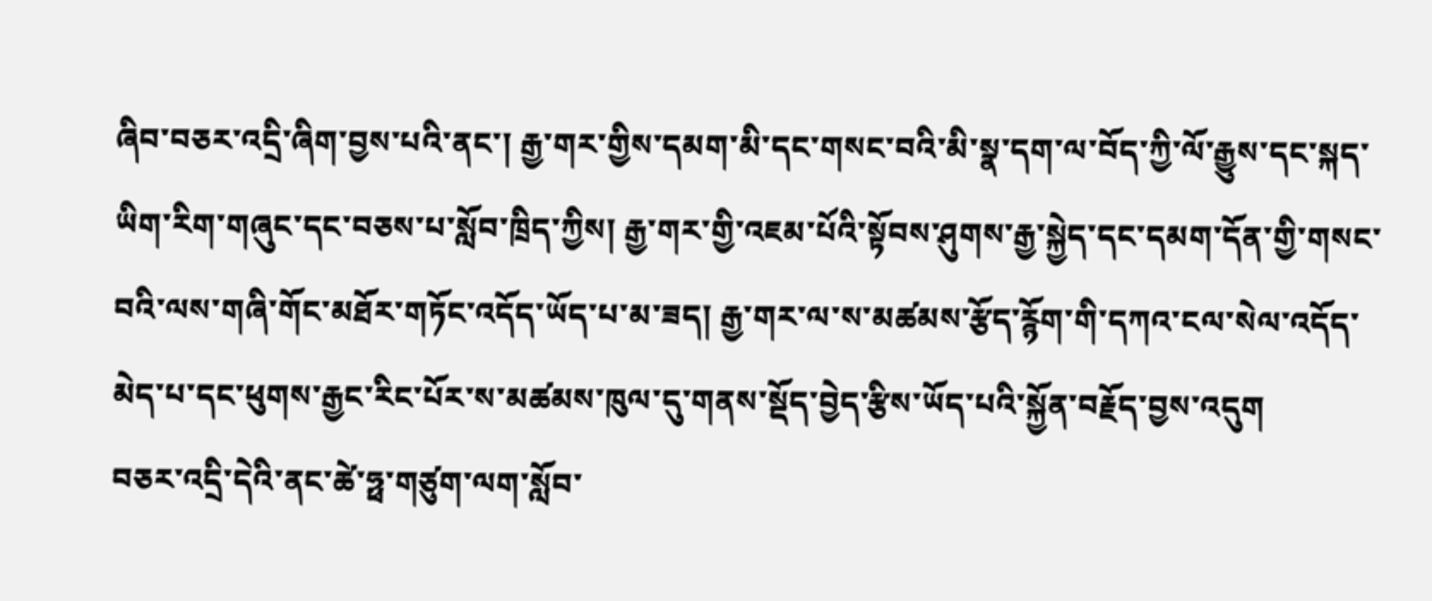ཞིབ་བཅར་འདྲི་ཞིག་བྱས་པའི་ནང་། རྒྱ་གར་གྱིས་དམག་མི་དང་གསང་བའི་མི་སྣ་དག་ལ་བོད་ཀྱི་ལོ་རྒྱུས་དང་སྐད་ཡིག་རིག་གཞུང་དང་བཅས་པ་སློབ་ཁྲིད་ཀྱིས། རྒྱ་གར་གྱི་འཇམ་པོའི་སྟོབས་ཤུགས་རྒྱ་སྐྱེད་དང་དམག་དོན་གྱི་གསང་བའི་ལས་གཞི་གོང་མཐོར་གཏོང་འདོད་ཡོད་པ་མ་ཟད། རྒྱ་གར་ལ་ས་མཚམས་རྩོད་རྙོག་གི་དཀའ་ངལ་སེལ་འདོད་མེད་པ་དང་ཕུགས་རྒྱང་རིང་པོར་ས་མཚམས་ཁུལ་དུ་གནས་སྡོད་བྱེད་རྩིས་ཡོད་པའི་སྐྱོན་བརྗོད་བྱས་འདུག
བཅར་འདྲི་དེའི་ནང་ཚེ་ཧྥ་གཙུག་ལག་སློབ་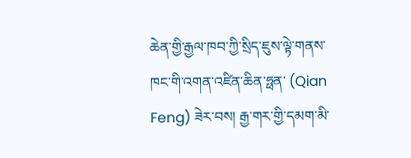ཆེན་གྱི་རྒྱལ་ཁབ་ཀྱི་སྲིད་ཇུས་ལྟེ་གནས་ཁང་གི་འགན་འཛིན་ཆིན་ཧྥན་ (Qian Feng) ཟེར་བས། རྒྱ་གར་གྱི་དམག་མི་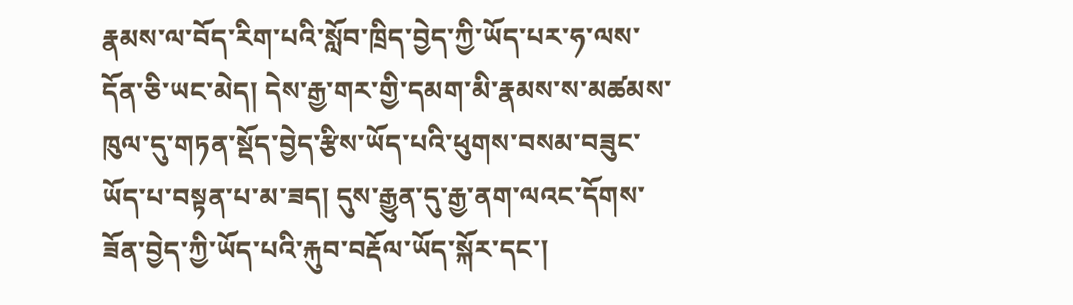རྣམས་ལ་བོད་རིག་པའི་སློབ་ཁྲིད་བྱེད་ཀྱི་ཡོད་པར་ཧ་ལས་དོན་ཅི་ཡང་མེད། དེས་རྒྱ་གར་གྱི་དམག་མི་རྣམས་ས་མཚམས་ཁུལ་དུ་གཏན་སྡོད་བྱེད་རྩིས་ཡོད་པའི་ཕུགས་བསམ་བཟུང་ཡོད་པ་བསྟན་པ་མ་ཟད། དུས་རྒྱུན་དུ་རྒྱ་ནག་ལའང་དོགས་ཟོན་བྱེད་ཀྱི་ཡོད་པའི་རྐུབ་བརྡོལ་ཡོད་སྐོར་དང་།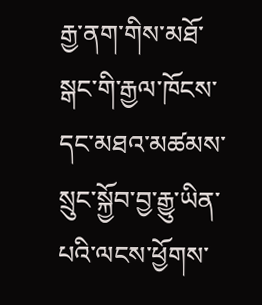རྒྱ་ནག་གིས་མཐོ་སྒང་གི་རྒྱལ་ཁོངས་དང་མཐའ་མཚམས་སྲུང་སྐྱོབ་བྱ་རྒྱུ་ཡིན་པའི་ལངས་ཕྱོགས་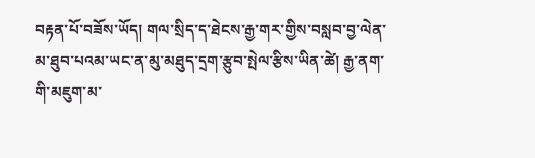བརྟན་པོ་བཟོས་ཡོད། གལ་སྲིད་ད་ཐེངས་རྒྱ་གར་གྱིས་བསླབ་བྱ་ལེན་མ་ཐུབ་པའམ་ཡང་ན་མུ་མཐུད་དྲག་རྩུབ་སྤེལ་རྩིས་ཡིན་ཚེ། རྒྱ་ནག་གི་མཇུག་མ་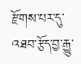རྫོགས་པར་དུ་འཐབ་རྩོད་བྱ་རྒྱུ་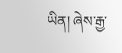ཡིན། ཞེས་རྒྱ་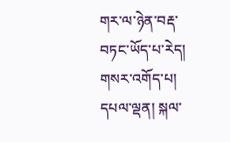གར་ལ་ཉེན་བརྡ་བཏང་ཡོད་པ་རེད།
གསར་འགོད་པ། དཔལ་ལྡན། སྐལ་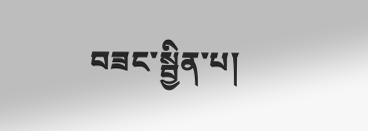བཟང་སྦྱིན་པ།